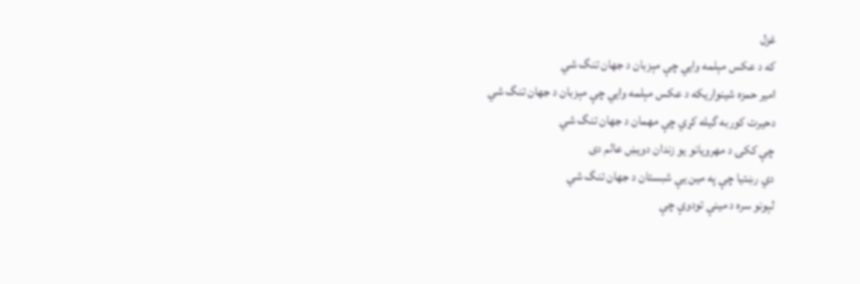غزل
که د عکس مېلمه وايي چې مېزبان د جهان تنگ شي
امیر حمزه شینواریکه د عکس مېلمه وايي چې مېزبان د جهان تنگ شي
دحيرت کوربه گيله کړي چې مهمان د جهان تنگ شي
چې ککۍ د مهرويانو يو زندان دويښ عالم دی
دي رښتيا چې په مين يې شبستان د جهان تنگ شي
لېونو سره د مينې تودوې چې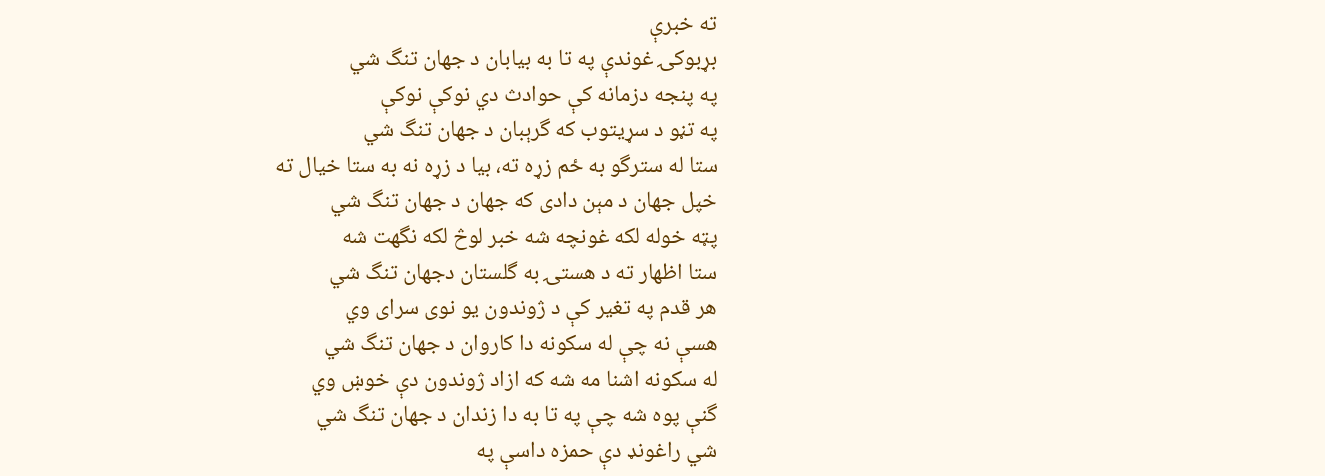ته خبرې
بړبوکۍ غوندې په تا به بيابان د جهان تنگ شي
په پنجه دزمانه کې حوادث دي نوکې نوکې
په تڼو د سړيتوب که گرېبان د جهان تنگ شي
ستا له سترگو به ځم زړه ته، بيا د زړه نه به ستا خيال ته
خپل جهان د مېن دادی که جهان د جهان تنگ شي
پټه خوله لکه غونچه شه خبر لوڅ لکه نگهت شه
ستا اظهار ته د هستۍ به گلستان دجهان تنگ شي
هر قدم په تغير کې د ژوندون يو نوی سرای وي
هسې نه چې له سکونه دا کاروان د جهان تنگ شي
له سکونه اشنا مه شه که ازاد ژوندون دې خوښ وي
گنې پوه شه چې په تا به دا زندان د جهان تنگ شي
شي راغونډ دې حمزه داسې په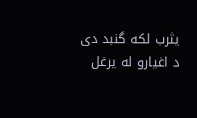يثرب لکه گنبد دی
د اغيارو له يرغل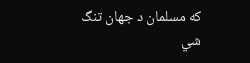که مسلمان د جهان تنگ شي